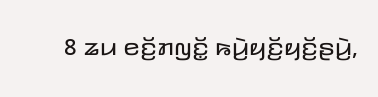8 ꤘꤣ ꤕꤢꤩ꤬ꤊꤜꤢꤩ꤭ ꤒꤣꤧ꤬ꤟꤢꤩ꤬ꤟꤢꤩ꤬ꤔꤣꤧ꤬,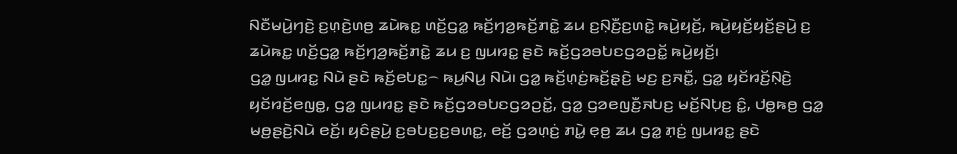ꤡꤢꤪꤗꤣꤧ꤬ꤚꤢꤧ꤬ ꤢ꤬ꤛ꤫ꤢꤧ꤬ꤛꤥ꤬ ꤘꤣꤧꤒꤢ꤭ ꤛꤢꤩ꤬ꤞꤤ꤭ ꤒꤢꤩ꤬ꤚꤤ꤬ꤒꤢꤩ꤬ꤊꤢꤧ꤭ ꤘꤣ ꤢ꤬ꤡ꤫ꤢꤪ꤬ꤢ꤬ꤛꤢꤧ꤭ ꤒꤣꤧ꤬ꤟꤢꤩ꤬, ꤒꤣꤧ꤬ꤟꤢꤩ꤬ꤟꤢꤩ꤬ꤔꤣꤧ꤬ ꤢ꤬ ꤘꤣꤧꤒꤢ꤭ ꤛꤢꤩ꤬ꤞꤤ꤭ ꤒꤢꤩ꤬ꤚꤤ꤬ꤒꤢꤩ꤬ꤊꤢꤧ꤭ ꤘꤣ ꤢ꤬ ꤜꤣꤙꤢ꤭ ꤔꤢꤧ ꤒꤢꤩ꤬ꤞꤤꤋꤝꤢꤞꤤꤑꤢꤩ꤭ ꤒꤣꤧ꤬ꤟꤢꤩ꤬꤯
ꤞꤤ꤭ ꤜꤣꤙꤢ꤭ ꤡꤣꤧ ꤔꤢꤧ ꤒꤢꤩ꤬ꤕꤝꤢ꤭꤮ ꤒꤣ꤬ꤡꤣ꤬ ꤡꤣꤧ꤯ ꤞꤤ꤭ ꤒꤢꤩ꤬ꤛ꤫ꤢꤦ꤬ꤒꤢꤩ꤬ꤔ꤫ꤢꤧ꤬ ꤗꤢ꤬ ꤢ꤬ꤏꤢꤪ꤭, ꤞꤤ꤭ ꤟꤢꤩꤙꤢꤩ꤬ꤡ꤫ꤢꤧ꤬ ꤟꤢꤩꤙꤢꤩ꤬ꤕꤜꤥ꤭, ꤞꤤ꤭ ꤜꤣꤙꤢ꤭ ꤔꤢꤧ ꤒꤢꤩ꤬ꤞꤤꤋꤝꤢꤞꤤꤑꤢꤩ꤭, ꤞꤤ꤭ ꤞꤤꤕꤜꤢꤪ꤬ꤏꤝꤢ꤬ ꤗꤢꤩ꤬ꤡꤝ꤫ꤢ꤬ ꤢꤨ꤭, ꤓꤥ꤭ꤒꤥ꤬ ꤞꤤ꤭ ꤗꤥ꤬ꤔꤢꤧ꤬ꤡꤣꤧ ꤕꤢꤩ꤬꤯ ꤟꤢꤨꤔꤣꤧ꤬ ꤢ꤬ꤋꤝꤢ꤬ꤢ꤬ꤋꤛꤢ꤭, ꤕꤢꤩ꤬ ꤞꤤꤛ꤫ꤢꤦ꤬ ꤊꤣꤧ꤭ ꤕ꤫ꤥ꤬ ꤘꤣ ꤞꤤ꤭ ꤊ꤫ꤢꤦ꤬ ꤜꤣꤙꤢ꤭ ꤔꤢꤧ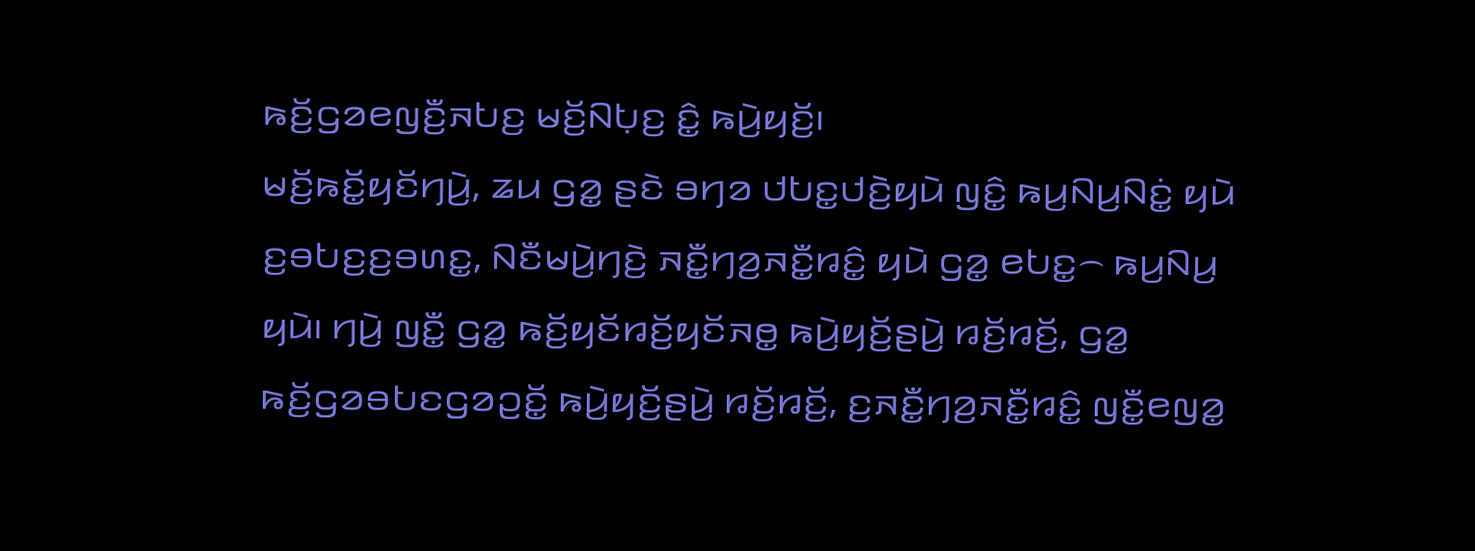ꤒꤢꤩ꤬ꤞꤤꤕꤜꤢꤪ꤬ꤏꤝꤢ꤬ ꤗꤢꤩ꤬ꤡꤝ꤫ꤢ꤬ ꤢꤨ꤭ ꤒꤣꤧ꤬ꤟꤢꤩ꤬꤯
ꤗꤢꤩ꤬ꤒꤢꤩ꤭ꤟꤢꤩꤚꤣꤧ꤬, ꤘꤣ ꤞꤤ꤭ ꤔꤢꤧ ꤋꤚꤤ ꤓꤝꤢ꤭ꤓꤢꤧ꤬ꤟꤣꤧ ꤜꤢꤨ꤭ ꤒꤣ꤬ꤡꤣ꤬ꤡꤢꤦ꤭ ꤟꤣꤧ ꤢ꤬ꤋꤝꤢ꤬ꤢ꤬ꤋꤛꤢ꤭, ꤡꤢꤪꤗꤣꤧ꤬ꤚꤢꤧ꤬ ꤏꤢꤪ꤭ꤚꤤ꤬ꤏꤢꤪ꤭ꤙꤢꤨ꤭ ꤟꤣꤧ ꤞꤤ꤭ ꤕꤝꤢ꤭꤮ ꤒꤣ꤬ꤡꤣ꤬ ꤟꤣꤧ꤯ ꤚꤣꤧ꤬ ꤜꤢꤪ꤭ ꤞꤤ꤭ ꤒꤢꤩ꤬ꤟꤢꤩꤙꤢꤩ꤬ꤟꤢꤩꤏꤥ꤭ ꤒꤣꤧ꤬ꤟꤢꤩ꤬ꤔꤣꤧ꤬ ꤙꤢꤩ꤬ꤙꤢꤩ꤬, ꤞꤤ꤭ ꤒꤢꤩ꤬ꤞꤤꤋꤝꤢꤞꤤꤑꤢꤩ꤭ ꤒꤣꤧ꤬ꤟꤢꤩ꤬ꤔꤣꤧ꤬ ꤙꤢꤩ꤬ꤙꤢꤩ꤬, ꤢ꤬ꤏꤢꤪ꤭ꤚꤤ꤬ꤏꤢꤪ꤭ꤙꤢꤨ꤭ ꤜꤢꤪ꤭ꤕꤜꤤ꤭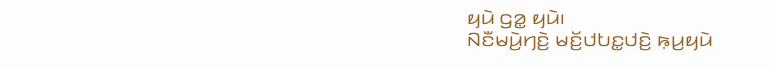ꤟꤣꤧ ꤞꤤ꤭ ꤟꤣꤧ꤯
ꤡꤢꤪꤗꤣꤧ꤬ꤚꤢꤧ꤬ ꤗꤢꤩ꤬ꤓꤝꤢ꤭ꤓꤢꤧ꤬ ꤒ꤫ꤣ꤬ꤟꤣꤧ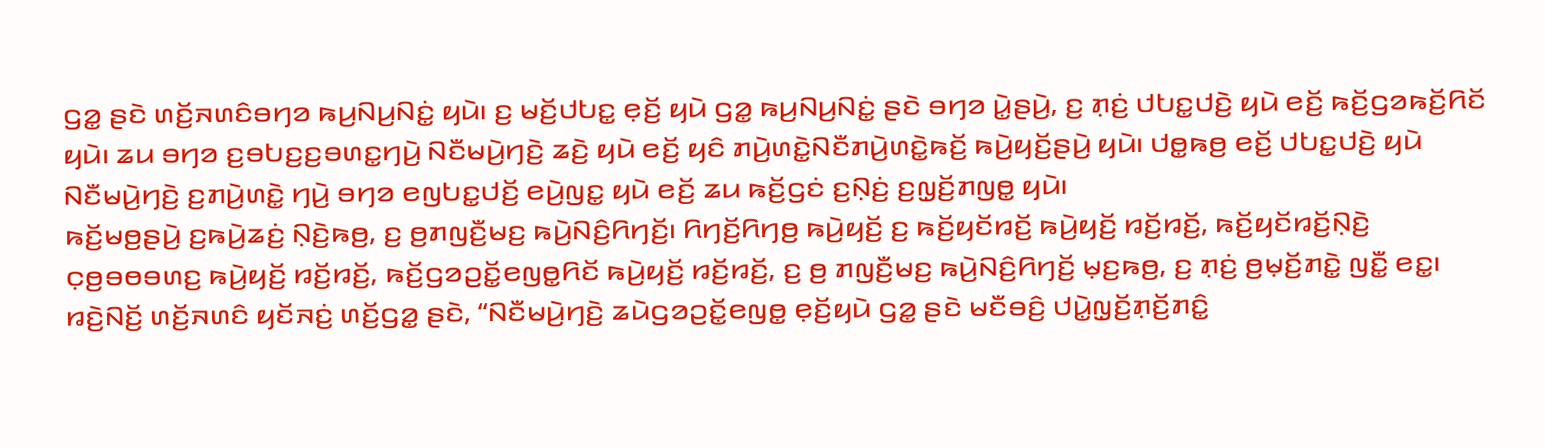ꤞꤤ꤭ ꤔꤢꤧ ꤛꤢꤩ꤬ꤏꤛꤢꤨꤋꤚꤤ ꤒꤣ꤬ꤡꤣ꤬ꤡꤢꤦ꤭ ꤟꤣꤧ꤯ ꤢ꤬ ꤗꤢꤩ꤬ꤓꤝꤢ꤭ ꤕ꤫ꤢꤩ꤬ ꤟꤣꤧ ꤞꤤ꤭ ꤒꤣ꤬ꤡꤣ꤬ꤡꤢꤦ꤭ ꤔꤢꤧ ꤋꤚꤤ ꤣꤧ꤭ꤔꤣꤧ꤬, ꤢ꤬ ꤊ꤫ꤢꤦ꤬ ꤓꤝꤢ꤭ꤓꤢꤧ꤬ ꤟꤣꤧ ꤕꤢꤩ꤬ ꤒꤢꤩ꤬ꤞꤤꤒꤢꤩ꤬ꤖꤢꤩ ꤟꤣꤧ꤯ ꤘꤣ ꤋꤚꤤ ꤢ꤬ꤋꤝꤢ꤬ꤢ꤬ꤋꤛꤢ꤭ꤚꤣꤧ꤬ ꤡꤢꤪꤗꤣꤧ꤬ꤚꤢꤧ꤬ ꤘꤢꤧ꤬ ꤟꤣꤧ ꤕꤢꤩ꤬ ꤟꤢꤨ ꤊꤣꤧ꤬ꤛꤢꤧ꤭ꤡꤢꤪꤊꤣꤧ꤬ꤛꤢꤧ꤭ꤒꤢꤩ꤬ ꤒꤣꤧ꤬ꤟꤢꤩ꤬ꤔꤣꤧ꤬ ꤟꤣꤧ꤯ ꤓꤥ꤭ꤒꤥ꤬ ꤕꤢꤩ꤬ ꤓꤝꤢ꤭ꤓꤢꤧ꤬ ꤟꤣꤧ ꤡꤢꤪꤗꤣꤧ꤬ꤚꤢꤧ꤬ ꤢ꤬ꤊꤣꤧ꤬ꤛꤢꤧ꤭ ꤚꤣꤧ꤬ ꤋꤚꤤ ꤕꤜꤝꤢ꤭ꤓꤢꤩ꤬ ꤕꤣꤧ꤬ꤜꤢ꤭ ꤟꤣꤧ ꤕꤢꤩ꤬ ꤘꤣ ꤒꤢꤩ꤬ꤞꤢꤦ ꤢ꤬ꤡ꤫ꤢꤦ꤬ ꤢ꤬ꤜ꤫ꤢꤩ꤬ꤊꤜꤥ꤭ ꤟꤣꤧ꤯
ꤒꤢꤩ꤬ꤗꤥ꤬ꤔꤣꤧ꤬ ꤢ꤬ꤒꤣꤧ꤬ꤘꤢꤦ꤬ ꤡ꤫ꤢꤧ꤬ꤒꤥ꤬, ꤢ꤬ ꤥ꤬ꤊꤜꤢꤪ꤬ꤗꤢ꤬ ꤒꤣꤧ꤬ꤡꤢꤨ꤬ꤖꤚꤢꤩ꤬꤯ ꤖꤚꤢꤩ꤬ꤖꤚꤥ꤬ ꤒꤣꤧ꤬ꤟꤢꤩ꤬ ꤢ꤬ ꤒꤢꤩ꤬ꤟꤢꤩꤙꤢꤩ꤬ ꤒꤣꤧ꤬ꤟꤢꤩ꤬ ꤙꤢꤩ꤬ꤙꤢꤩ꤬, ꤒꤢꤩ꤬ꤟꤢꤩꤙꤢꤩ꤬ꤡ꤫ꤢꤧ꤬ ꤍ꤫ꤥ꤬ꤋꤥꤋꤛꤢ꤬ ꤒꤣꤧ꤬ꤟꤢꤩ꤬ ꤙꤢꤩ꤬ꤙꤢꤩ꤬, ꤒꤢꤩ꤬ꤞꤤꤑꤢꤩ꤭ꤕꤜꤥ꤭ꤖꤢꤩ ꤒꤣꤧ꤬ꤟꤢꤩ꤬ ꤙꤢꤩ꤬ꤙꤢꤩ꤬, ꤢ꤬ ꤥ꤬ ꤊꤜꤢꤪ꤬ꤗꤢ꤬ ꤒꤣꤧ꤬ꤡꤢꤨ꤬ꤖꤚꤢꤩ꤬ ꤗ꤫ꤢ꤬ꤒꤥ꤬, ꤢ꤬ ꤊ꤫ꤢꤦ꤬ ꤥ꤬ꤗ꤫ꤢꤩ꤬ꤊꤢꤧ꤭ ꤜꤢꤪ꤭ ꤕꤢ꤭꤯
ꤙꤢꤧ꤬ꤡꤢꤩ꤬ ꤛꤢꤩ꤬ꤏꤛꤢꤨ ꤟꤢꤩꤏꤢꤦ꤬ ꤛꤢꤩ꤬ꤞꤤ꤭ ꤔꤢꤧ, “ꤡꤢꤪꤗꤣꤧ꤬ꤚꤢꤧ꤬ ꤘꤣꤧꤞꤤꤑꤢꤩ꤭ꤕꤜꤥ꤭ ꤕ꤫ꤢꤩ꤬ꤟꤣꤧ ꤞꤤ꤭ ꤔꤢꤧ ꤗꤢꤪꤋꤢꤨ꤬ ꤓꤣꤧ꤭ꤜ꤫ꤢꤩ꤬ꤊ꤫ꤢꤩ꤬ꤊꤢꤨ꤭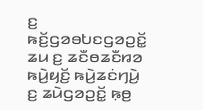ꤢ꤬ ꤒꤢꤩ꤬ꤞꤤꤋꤝꤢꤞꤤꤑꤢꤩ꤭ ꤘꤣ ꤢ꤬ ꤘꤢꤪꤥꤘꤢꤪꤙꤤ ꤒꤣꤧ꤬ꤟꤢꤩ꤬ ꤒꤣꤧ꤬ꤘꤢꤦꤚꤣꤧ꤬ ꤢ꤬ ꤘꤣꤧꤞꤤꤑꤢꤩ꤭ ꤒ꤫ꤥ꤬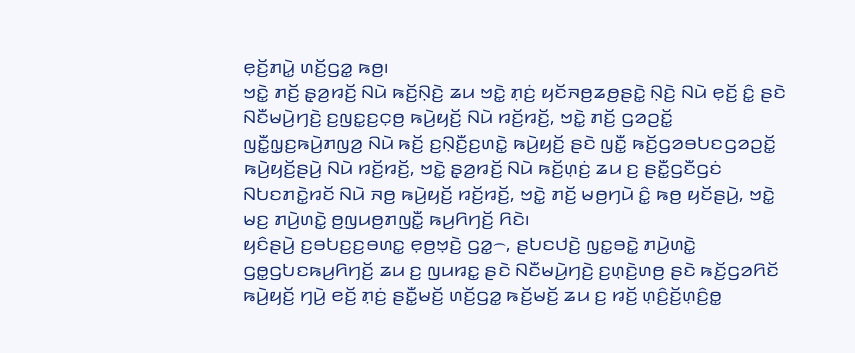ꤕ꤫ꤢꤩ꤬ꤊꤣꤧ꤭ ꤛꤢꤩ꤬ꤞꤤ꤭ ꤒꤥ꤬꤯
ꤠꤢꤧ꤭ ꤊꤢꤩ꤬ ꤔ꤫ꤤ꤬ꤙꤢꤩ꤬ ꤡꤣꤧ ꤒꤢꤩ꤬ꤡ꤫ꤢꤧ꤬ ꤘꤣ ꤠꤢꤧ꤭ ꤊ꤫ꤢꤦ꤬ ꤟꤢꤩꤏꤥ꤬ꤘꤥ꤬ꤔꤢꤧ꤭ ꤡ꤫ꤢꤧ꤬ ꤡꤣꤧ ꤕ꤫ꤢꤩ꤬ ꤢꤨ꤭ ꤔꤢꤧ ꤡꤢꤪꤗꤣꤧ꤬ꤚꤢꤧ꤬ ꤢ꤬ꤜꤢ꤭ꤢ꤬ꤍ꤫ꤥ꤬ ꤒꤣꤧ꤬ꤟꤢꤩ꤬ ꤡꤣꤧ ꤙꤢꤩ꤬ꤙꤢꤩ꤬, ꤠꤢꤧ꤭ ꤊꤢꤩ꤬ ꤞꤤꤑꤢꤩ꤭ ꤜꤢꤪ꤭ꤜ꤫ꤢ꤬ꤒꤣꤧ꤬ꤊꤜꤤ꤬ ꤡꤣꤧ ꤒꤢꤩ꤬ ꤢ꤬ꤡ꤫ꤢꤪ꤬ꤢ꤬ꤛꤢꤧ꤭ ꤒꤣꤧ꤬ꤟꤢꤩ꤬ ꤔꤢꤧ ꤜꤢꤪ꤭ ꤒꤢꤩ꤬ꤞꤤꤋꤝꤢꤞꤤꤑꤢꤩ꤭ ꤒꤣꤧ꤬ꤟꤢꤩ꤬ꤔꤣꤧ꤬ ꤡꤣꤧ ꤙꤢꤩ꤬ꤙꤢꤩ꤬, ꤠꤢꤧ꤭ ꤔ꤫ꤤ꤬ꤙꤢꤩ꤬ ꤡꤣꤧ ꤒꤢꤩ꤬ꤛ꤫ꤢꤦ꤬ ꤘꤣ ꤢ꤬ ꤔꤢꤪ꤭ꤞꤢꤪꤞꤢꤦ ꤡꤝꤢꤊꤢꤧ꤭ꤙꤢꤩ ꤡꤣꤧ ꤏꤥ꤬ ꤒꤣꤧ꤬ꤟꤢꤩ꤬ ꤙꤢꤩ꤬ꤙꤢꤩ꤬, ꤠꤢꤧ꤭ ꤊꤢꤩ꤬ ꤗꤥ꤬ꤚꤣꤧ ꤢꤨ꤭ ꤒꤥ꤬ ꤟꤢꤩꤔꤣꤧ꤬, ꤠꤢꤧ꤭ ꤗꤢ꤬ ꤊꤣꤧ꤬ꤛꤢꤧ꤭ ꤥ꤬ꤜꤣꤥ꤬ꤊꤜꤢꤪ꤭ ꤒꤣ꤬ꤖꤚꤢꤩ꤬ ꤖꤢꤧ꤯
ꤟꤢꤨꤔꤣꤧ꤬ ꤢ꤬ꤋꤝꤢ꤬ꤢ꤬ꤋꤛꤢ꤭ ꤕ꤫ꤥ꤬ꤠ꤫ꤢꤧ꤬ ꤞꤤ꤭꤮, ꤔꤝꤢꤓꤢꤧ꤬ ꤜꤢ꤭ꤋꤢꤧ꤭ ꤊꤣꤧ꤬ꤛꤢꤧ꤭ ꤞꤥ꤭ꤞꤝꤢꤒꤣ꤬ꤖꤚꤢꤩ꤬ ꤘꤣ ꤢ꤬ ꤜꤣꤙꤢ꤭ ꤔꤢꤧ ꤡꤢꤪꤗꤣꤧ꤬ꤚꤢꤧ꤬ ꤢ꤬ꤛ꤫ꤢꤧ꤬ꤛꤥ꤬ ꤔꤢꤧ ꤒꤢꤩ꤬ꤞꤤꤖꤢꤩ ꤒꤣꤧ꤬ꤟꤢꤩ꤬ ꤚꤣꤧ꤬ ꤕꤢꤩ꤬ ꤊ꤫ꤢꤦ꤬ ꤔꤢꤪ꤭ꤗꤢꤩ꤬ ꤛꤢꤩ꤬ꤞꤤ꤭ ꤒꤢꤩ꤬ꤗꤢꤩ꤬ ꤘꤣ ꤢ꤬ ꤙꤢꤩ꤬ ꤛ꤫ꤢꤨ꤬ꤢꤩ꤬ꤛ꤫ꤢꤨ꤬ꤥ꤭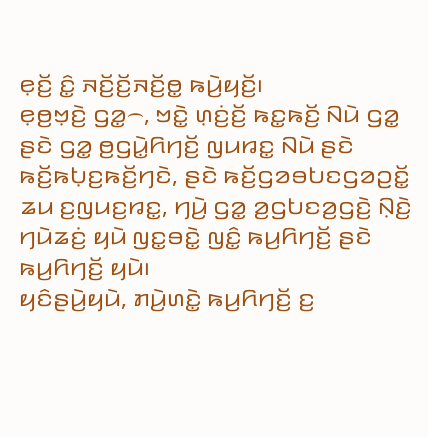ꤕ꤫ꤢꤩ꤬ ꤢꤨ꤭ ꤏꤢꤩ꤬ꤢꤩ꤬ꤏꤢꤩ꤬ꤥ꤭ ꤒꤣꤧ꤬ꤟꤢꤩ꤬꤯
ꤕ꤫ꤥ꤬ꤠ꤫ꤢꤧ꤬ ꤞꤤ꤭꤮, ꤠꤢꤧ꤭ ꤛ꤫ꤢꤦ꤬ꤢꤩ꤬ ꤒꤢ꤭ꤒꤢꤩ꤬ ꤡꤣꤧ ꤞꤤ꤭ ꤔꤢꤧ ꤞꤤ꤭ ꤥ꤬ꤞꤣꤧ꤭ꤖꤚꤢꤩ꤬ ꤜꤣꤙꤢ꤭ ꤡꤣꤧ ꤔꤢꤧ ꤒꤢꤩ꤬ꤒꤝ꤫ꤢ꤬ꤒꤢꤩ꤬ꤚꤢꤧ, ꤔꤢꤧ ꤒꤢꤩ꤬ꤞꤤꤋꤝꤢꤞꤤꤑꤢꤩ꤭ ꤘꤣ ꤢ꤬ꤜꤣꤢ꤬ꤙꤢ꤭, ꤚꤣꤧ꤬ ꤞꤤ꤭ ꤤ꤬ꤞꤝꤢꤤ꤬ꤞꤢꤧ꤬ ꤡ꤫ꤢꤧ꤬ ꤚꤣꤧꤘꤢꤦ꤬ ꤟꤣꤧ ꤜꤢ꤭ꤋꤢꤧ꤭ ꤜꤢꤨ꤭ ꤒꤣ꤬ꤖꤚꤢꤩ꤬ ꤔꤢꤧ ꤒꤣ꤬ꤖꤚꤢꤩ꤬ ꤟꤣꤧ꤯
ꤟꤢꤨꤔꤣꤧ꤬ꤟꤣꤧ, ꤊꤣꤧ꤬ꤛꤢꤧ꤭ ꤒꤣ꤬ꤖꤚꤢꤩ꤬ ꤢ꤬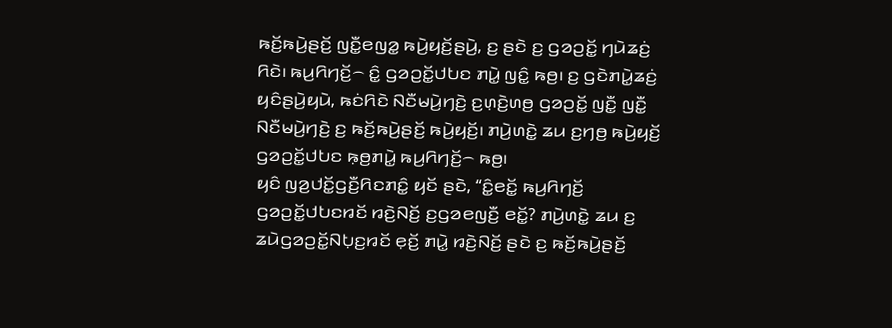ꤒꤢꤩ꤬ꤒꤣꤧ꤬ꤔꤢꤩ꤬ ꤜꤢꤪ꤭ꤕꤜꤤ꤭ ꤒꤣꤧ꤬ꤟꤢꤩ꤬ꤔꤣꤧ꤬, ꤢ꤬ ꤔꤢꤧ ꤢ꤬ ꤞꤤꤑꤢꤩ꤭ ꤚꤣꤧꤘꤢꤦ꤬ ꤖꤢꤧ꤯ ꤒꤣ꤬ꤖꤚꤢꤩ꤬꤮ ꤢꤨ꤭ ꤞꤤꤑꤢꤩ꤭ꤓꤝꤢ ꤊꤣꤧ꤭ ꤜꤢꤨ꤭ ꤒꤥ꤬꤯ ꤢ꤬ ꤞꤢꤧꤊꤣꤧ꤭ꤘꤢꤦ꤬ ꤟꤢꤨꤔꤣꤧ꤬ꤟꤣꤧ, ꤒꤢꤦꤖꤢꤧ ꤡꤢꤪꤗꤣꤧ꤬ꤚꤢꤧ꤬ ꤢ꤬ꤛ꤫ꤢꤧ꤬ꤛꤥ꤬ ꤞꤤꤑꤢꤩ꤭ ꤜꤢꤪ꤭ ꤜꤢꤪ꤭ ꤡꤢꤪꤗꤣꤧ꤬ꤚꤢꤧ꤬ ꤢ꤬ ꤒꤢꤩ꤬ꤒꤣꤧ꤬ꤔꤢꤩ꤬ ꤒꤣꤧ꤬ꤟꤢꤩ꤬꤯ ꤊꤣꤧ꤬ꤛꤢꤧ꤭ ꤘꤣ ꤢ꤬ꤚꤥ꤬ ꤒꤣꤧ꤬ꤟꤢꤩ꤬ ꤞꤤꤑꤢꤩ꤭ꤓꤝꤢ ꤒ꤫ꤥ꤬ꤊꤣꤧ꤭ ꤒꤣ꤬ꤖꤚꤢꤩ꤬꤮ ꤒꤥ꤬꤯
ꤟꤢꤨ ꤜꤤ꤬ꤓꤢꤩ꤭ꤞꤢꤪ꤬ꤖꤢꤊꤢꤨ꤭ ꤟꤢꤩ ꤔꤢꤧ, “ꤢꤨ꤭ꤕꤢꤩ꤭ ꤒꤣ꤬ꤖꤚꤢꤩ꤬ ꤞꤤꤑꤢꤩ꤭ꤓꤝꤢꤙꤢꤩ ꤙꤢꤧ꤬ꤡꤢꤩ꤬ ꤢ꤬ꤞꤤꤕꤜꤢꤪ꤬ ꤕꤢꤩ꤭? ꤊꤣꤧ꤬ꤛꤢꤧ꤭ ꤘꤣ ꤢ꤬ ꤘꤣꤧꤞꤤꤑꤢꤩ꤭ꤡꤝ꤫ꤢ꤬ꤙꤢꤩ ꤕ꤫ꤢꤩ꤬ ꤊꤣꤧ꤭ ꤙꤢꤧ꤬ꤡꤢꤩ꤬ ꤔꤢꤧ ꤢ꤬ ꤒꤢꤩ꤬ꤒꤣꤧ꤬ꤔꤢꤩ꤬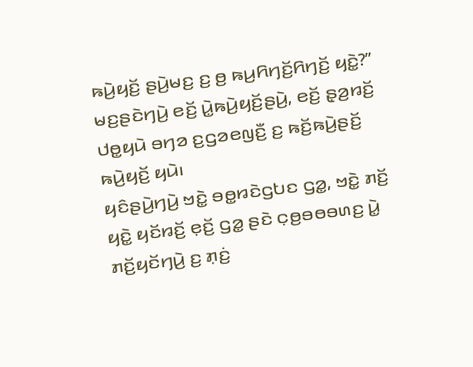ꤒꤣꤧ꤬ꤟꤢꤩ꤬ ꤔꤣꤧ꤬ꤗꤢ꤬ ꤢ꤬ ꤥ꤬ ꤒꤣ꤬ꤖꤚꤢꤩ꤬ꤖꤚꤢꤩ꤬ ꤟꤢꤧ꤭?” ꤗꤢ꤬ꤔꤢꤧꤚꤣꤧ꤬ ꤕꤢꤩ꤬ ꤣꤧ꤭ꤒꤣꤧ꤬ꤟꤢꤩ꤬ꤔꤣꤧ꤬, ꤕꤢꤩ꤬ ꤔ꤫ꤤ꤬ꤙꤢꤩ꤬ ꤓꤥ꤭ꤟꤣꤧ ꤋꤚꤤ ꤢ꤬ꤞꤤꤕꤜꤢꤪ꤬ ꤢ꤬ ꤒꤢꤩ꤬ꤒꤣꤧ꤬ꤔꤢꤩ꤬ ꤒꤣꤧ꤬ꤟꤢꤩ꤬ ꤟꤣꤧ꤯
ꤟꤢꤨꤔꤣꤧ꤬ꤚꤣꤧ꤬ ꤠꤢꤧ꤭ ꤋꤥ꤭ꤙꤢꤧꤞꤝꤢ ꤞꤤ꤭, ꤠꤢꤧ꤭ ꤊꤢꤩ꤬ ꤟꤢꤧ꤭ ꤟꤢꤩꤙꤢꤩ꤬ ꤕ꤫ꤢꤩ꤬ ꤞꤤ꤭ ꤔꤢꤧ ꤍ꤫ꤥ꤬ꤋꤥꤋꤛꤢ꤬ ꤣꤧ꤭ ꤊꤢꤩ꤬ꤟꤢꤩꤚꤣꤧ꤬ ꤢ꤬ ꤊ꤫ꤢꤦ꤬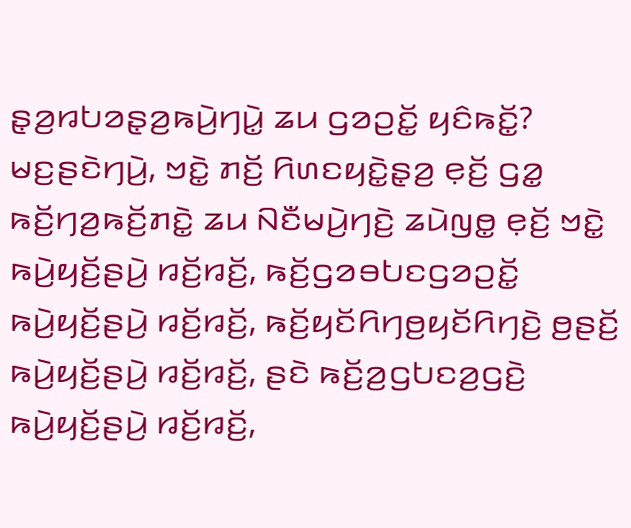ꤔ꤫ꤤ꤬ꤙꤝꤤꤔ꤫ꤤ꤬ꤒꤣꤧ꤬ꤚꤣꤧ꤭ ꤘꤣ ꤞꤤꤑꤢꤩ꤭ ꤟꤢꤨꤒꤢꤩ꤭? ꤗꤢ꤬ꤔꤢꤧꤚꤣꤧ꤬, ꤠꤢꤧ꤭ ꤊꤢꤩ꤬ ꤖꤛꤢꤟꤢꤧ꤭ꤔ꤫ꤤ꤬ ꤕ꤫ꤢꤩ꤬ ꤞꤤ꤭ ꤒꤢꤩ꤬ꤚꤤ꤬ꤒꤢꤩ꤬ꤊꤢꤧ꤭ ꤘꤣ ꤡꤢꤪꤗꤣꤧ꤬ꤚꤢꤧ꤬ ꤘꤣꤧꤜꤥ꤭ ꤕ꤫ꤢꤩ꤬ ꤠꤢꤧ꤭ ꤒꤣꤧ꤬ꤟꤢꤩ꤬ꤔꤣꤧ꤬ ꤙꤢꤩ꤬ꤙꤢꤩ꤬, ꤒꤢꤩ꤬ꤞꤤꤋꤝꤢꤞꤤꤑꤢꤩ꤭ ꤒꤣꤧ꤬ꤟꤢꤩ꤬ꤔꤣꤧ꤬ ꤙꤢꤩ꤬ꤙꤢꤩ꤬, ꤒꤢꤩ꤬ꤟꤢꤩꤖꤚꤥ꤬ꤟꤢꤩꤖꤚꤢꤧ꤬ ꤥ꤬ꤔꤢꤩ꤬ ꤒꤣꤧ꤬ꤟꤢꤩ꤬ꤔꤣꤧ꤬ ꤙꤢꤩ꤬ꤙꤢꤩ꤬, ꤔꤢꤧ ꤒꤢꤩ꤬ꤤ꤬ꤞꤝꤢꤤ꤬ꤞꤢꤧ꤬ ꤒꤣꤧ꤬ꤟꤢꤩ꤬ꤔꤣꤧ꤬ ꤙꤢꤩ꤬ꤙꤢꤩ꤬,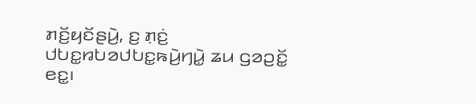ꤊꤢꤩ꤬ꤟꤢꤩꤔꤣꤧ꤬, ꤢ꤬ ꤊ꤫ꤢꤦ꤬ ꤓꤝꤢ꤭ꤙꤝꤤꤓꤝꤢ꤭ꤒꤣꤧ꤬ꤚꤣꤧ꤭ ꤘꤣ ꤞꤤꤑꤢꤩ꤭ ꤕꤢ꤭꤯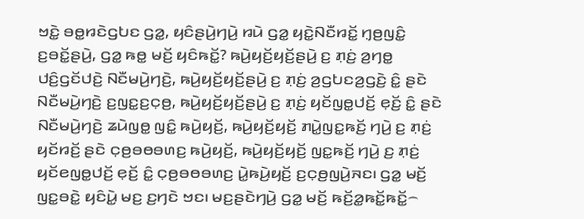ꤠꤢꤧ꤭ ꤋꤥ꤭ꤙꤢꤧꤞꤝꤢ ꤞꤤ꤭, ꤟꤢꤨꤔꤣꤧ꤬ꤚꤣꤧ꤬ ꤙꤣꤧ ꤞꤤ꤭ ꤟꤢꤧ꤭ꤡꤢꤪꤙꤢꤩ꤭ ꤚ꤫ꤥ꤬ꤜꤢꤨ꤭ ꤢ꤬ꤋꤢꤩ꤭ꤔꤣꤧ꤬, ꤞꤤ꤭ ꤒꤥ꤭ ꤗꤢꤩ꤬ ꤟꤢꤨꤒꤢꤩ꤭? ꤒꤣꤧ꤬ꤟꤢꤩ꤬ꤟꤢꤩ꤬ꤔꤣꤧ꤬ ꤢ꤬ ꤊ꤫ꤢꤦ꤬ ꤤ꤬ꤚꤥ꤭ ꤓꤢꤨ꤬ꤞꤢꤩꤓꤢꤧ꤬ ꤡꤢꤪꤗꤣꤧ꤬ꤚꤢꤧ꤬, ꤒꤣꤧ꤬ꤟꤢꤩ꤬ꤟꤢꤩ꤬ꤔꤣꤧ꤬ ꤢ꤬ ꤊ꤫ꤢꤦ꤬ ꤤ꤬ꤞꤝꤢꤤ꤬ꤞꤢꤧ꤬ ꤢꤨ꤭ ꤔꤢꤧ ꤡꤢꤪꤗꤣꤧ꤬ꤚꤢꤧ꤬ ꤢ꤬ꤜꤢ꤭ꤢ꤬ꤍ꤫ꤥ꤬, ꤒꤣꤧ꤬ꤟꤢꤩ꤬ꤟꤢꤩ꤬ꤔꤣꤧ꤬ ꤢ꤬ ꤊ꤫ꤢꤦ꤬ ꤟꤢꤩꤜꤥ꤭ꤓꤢꤩ꤬ ꤕ꤫ꤢꤩ꤬ ꤢꤨ꤭ ꤔꤢꤧ ꤡꤢꤪꤗꤣꤧ꤬ꤚꤢꤧ꤬ ꤘꤣꤧꤜꤥ꤭ ꤜꤢꤨ꤭ ꤒꤣꤧ꤬ꤟꤢꤩ꤬, ꤒꤣꤧ꤬ꤟꤢꤩ꤬ꤟꤢꤩ꤬ ꤊꤣꤧ꤭ꤜꤢ꤭ꤒꤢꤩ꤬ ꤚꤣꤧ꤬ ꤢ꤬ ꤊ꤫ꤢꤦ꤬ ꤟꤢꤩꤙꤢꤩ꤬ ꤔꤢꤧ ꤍ꤫ꤥ꤬ꤋꤥꤋꤛꤢ꤬ ꤒꤣꤧ꤬ꤟꤢꤩ꤬, ꤒꤣꤧ꤬ꤟꤢꤩ꤬ꤟꤢꤩ꤬ ꤜꤢ꤭ꤒꤢꤩ꤬ ꤚꤣꤧ꤬ ꤢ꤬ ꤊ꤫ꤢꤦ꤬ ꤟꤢꤩꤕꤜꤥ꤭ꤓꤢꤩ꤬ ꤕ꤫ꤢꤩ꤬ ꤢꤨ꤭ ꤍ꤫ꤥ꤬ꤋꤥꤋꤛꤢ꤬ ꤣꤧ꤭ꤒꤣꤧ꤬ꤟꤢꤩ꤬ ꤢ꤬ꤍ꤫ꤥ꤬ꤜꤣꤧ꤬ꤏꤢ꤯ ꤞꤤ꤭ ꤗꤢꤩ꤬ ꤜꤢ꤭ꤋꤢꤧ꤭ ꤟꤢꤨꤣꤧ꤭ ꤗꤢ꤬ ꤢ꤬ꤚꤢꤧ ꤠꤢ꤯ ꤗꤢ꤬ꤔꤢꤧꤚꤣꤧ꤬ ꤞꤤ꤭ ꤗꤢꤩ꤬ ꤒꤢꤩ꤬ꤤ꤭ꤒꤢꤩ꤭ꤒꤢꤩ꤭꤮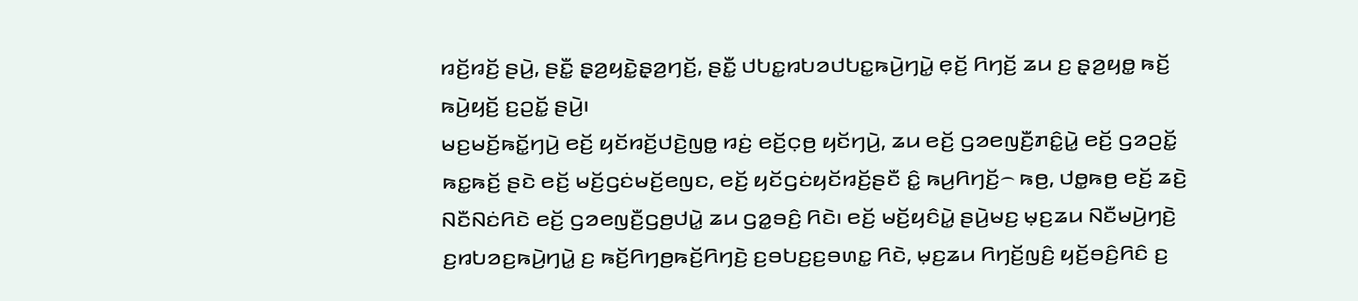ꤙꤢꤩ꤬ꤙꤢꤩ꤬ ꤔꤣꤧ꤬, ꤔꤢꤪ꤭ ꤔ꤫ꤤ꤬ꤟꤢꤧ꤭ꤔ꤫ꤤ꤬ꤚꤢꤩ꤬, ꤔꤢꤪ꤭ ꤓꤝꤢ꤭ꤙꤝꤤꤓꤝꤢ꤭ꤒꤣꤧ꤬ꤚꤣꤧ꤭ ꤕ꤫ꤢꤩ꤬ ꤖꤚꤢꤩ꤬ ꤘꤣ ꤢ꤬ ꤔ꤫ꤤ꤬ꤟꤥ꤭ ꤒꤢꤩ꤬ ꤒꤣꤧ꤬ꤟꤢꤩ꤬ ꤢ꤬ꤑꤢꤩ꤭ ꤔꤣꤧ꤬꤯
ꤗꤢ꤬ꤗꤢꤩ꤬ꤒꤢꤩ꤭ꤚꤣꤧ꤬ ꤕꤢꤩ꤬ ꤟꤢꤩꤙꤢꤩ꤬ꤓꤢꤧ꤬ꤜꤥ꤭ ꤙꤢꤦ꤬ ꤕꤢꤩ꤬ꤍ꤫ꤥ꤬ ꤟꤢꤩꤚꤣꤧ꤬, ꤘꤣ ꤕꤢꤩ꤬ ꤞꤤꤕꤜꤢꤪ꤬ꤊꤢꤨ꤭ꤣꤧ꤭ ꤕꤢꤩ꤬ ꤞꤤꤑꤢꤩ꤭ ꤒꤢ꤭ꤒꤢꤩ꤬ ꤔꤢꤧ ꤕꤢꤩ꤬ ꤗꤢꤩ꤬ꤞꤢꤦꤗꤢꤩ꤬ꤕꤜꤢ, ꤕꤢꤩ꤬ ꤟꤢꤩꤞꤢꤦꤟꤢꤩꤙꤢꤩ꤬ꤔꤢꤪ ꤢꤨ꤭ ꤒꤣ꤬ꤖꤚꤢꤩ꤬꤮ ꤒꤥ꤬, ꤓꤥ꤭ꤒꤥ꤬ ꤕꤢꤩ꤬ ꤘꤢꤧ꤬ ꤡꤢꤪꤡꤢꤦꤖꤢꤧ ꤕꤢꤩ꤬ ꤞꤤꤕꤜꤢꤪ꤬ꤞꤥ꤬ꤓꤣꤧ꤭ ꤘꤣ ꤞꤤ꤭ꤋꤢꤨ꤬ ꤖꤢꤧ꤯ ꤕꤢꤩ꤬ ꤗꤢꤩ꤬ꤟꤢꤨꤣꤧ꤭ ꤔꤣꤧ꤬ꤗꤢ꤬ ꤗ꤫ꤢ꤬ꤘꤣ ꤡꤢꤪꤗꤣꤧ꤬ꤚꤢꤧ꤬ ꤢ꤬ꤙꤝꤤꤢ꤬ꤒꤣꤧ꤬ꤚꤣꤧ꤭ ꤢ꤬ ꤒꤢꤩ꤬ꤖꤚꤥ꤬ꤒꤢꤩ꤬ꤖꤚꤢꤧ꤬ ꤢ꤬ꤋꤝꤢ꤬ꤢ꤬ꤋꤛꤢ꤭ ꤖꤢꤧ, ꤗ꤫ꤢ꤬ꤘꤣ ꤖꤚꤢꤩ꤬ꤜꤢꤨ꤬ ꤟꤢꤩ꤬ꤋꤢꤨ꤬ꤖꤢꤨ ꤢ꤬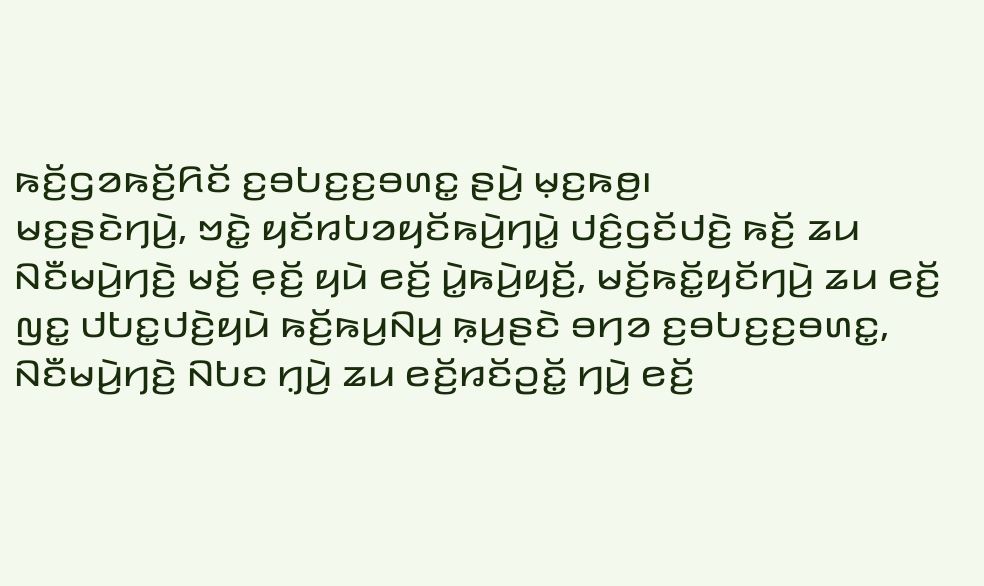ꤒꤢꤩ꤬ꤞꤤꤒꤢꤩ꤬ꤖꤢꤩ ꤢ꤬ꤋꤝꤢ꤬ꤢ꤬ꤋꤛꤢ꤭ ꤔꤣꤧ꤬ ꤗ꤫ꤢ꤬ꤒꤥ꤬꤯
ꤗꤢ꤬ꤔꤢꤧꤚꤣꤧ꤬, ꤠꤢꤧ꤭ ꤟꤢꤩꤙꤝꤤꤟꤢꤩꤒꤣꤧ꤬ꤚꤣꤧ꤭ ꤓꤢꤨ꤬ꤞꤢꤩꤓꤢꤧ꤬ ꤒꤢꤩ꤬ ꤘꤣ ꤡꤢꤪꤗꤣꤧ꤬ꤚꤢꤧ꤬ ꤗꤢꤩ꤬ ꤕ꤫ꤢꤩ꤬ ꤟꤣꤧ ꤕꤢꤩ꤬ ꤣꤧ꤭ꤒꤣꤧ꤬ꤟꤢꤩ꤬, ꤗꤢꤩ꤬ꤒꤢꤩ꤭ꤟꤢꤩꤚꤣꤧ꤬ ꤘꤣ ꤕꤢꤩ꤬ ꤜꤢ꤭ ꤓꤝꤢ꤭ꤓꤢꤧ꤬ꤟꤣꤧ ꤒꤢꤩ꤬ꤒꤣ꤬ꤡꤣ꤬ ꤒ꤫ꤣ꤬ꤔꤢꤧ ꤋꤚꤤ ꤢ꤬ꤋꤝꤢ꤬ꤢ꤬ꤋꤛꤢ꤭, ꤡꤢꤪꤗꤣꤧ꤬ꤚꤢꤧ꤬ ꤡꤝꤢ ꤚ꤫ꤣꤧ꤬ ꤘꤣ ꤕꤢꤩ꤬ꤙꤢꤩꤑꤢꤩ꤭ ꤚꤣꤧ꤬ ꤕꤢꤩ꤬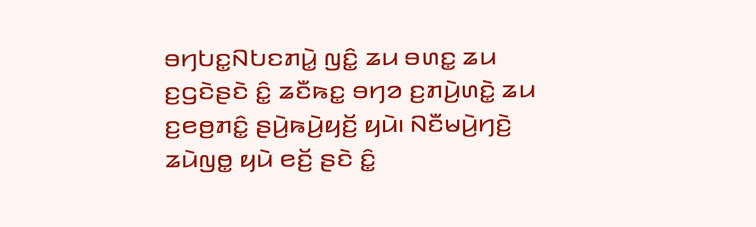ꤋꤚꤝꤢ꤭ꤡꤝꤢꤊꤣꤧ꤭ ꤜꤢꤨ꤭ ꤘꤣ ꤋꤛꤢ꤭ ꤘꤣ ꤢ꤬ꤞꤢꤧꤔꤢꤧ ꤢꤨ꤭ ꤘꤢꤪꤒꤢ꤭ ꤋꤚꤤ ꤢ꤬ꤊꤣꤧ꤬ꤛꤢꤧ꤭ ꤘꤣ ꤢ꤬ꤕꤥ꤬ꤊꤢꤨ꤭ ꤔꤣꤧ꤬ꤒꤣꤧ꤬ꤟꤢꤩ꤬ ꤟꤣꤧ꤯ ꤡꤢꤪꤗꤣꤧ꤬ꤚꤢꤧ꤬ ꤘꤣꤧꤜꤥ꤭ ꤟꤣꤧ ꤕꤢꤩ꤬ ꤔꤢꤧ ꤢꤨ꤭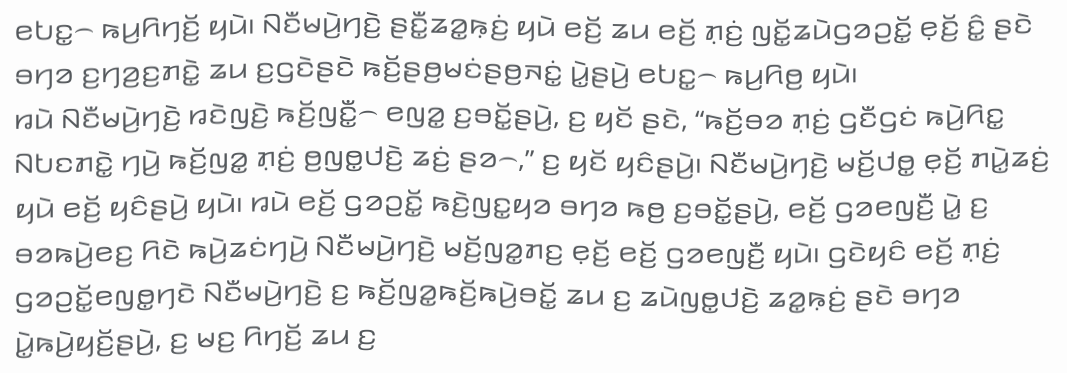ꤕꤝꤢ꤭꤮ ꤒꤣ꤬ꤖꤚꤢꤩ꤬ ꤟꤣꤧ꤯ ꤡꤢꤪꤗꤣꤧ꤬ꤚꤢꤧ꤬ ꤔꤢꤪ꤭ꤘꤤ꤭ꤒ꤫ꤢꤦ꤬ ꤟꤣꤧ ꤕꤢꤩ꤬ ꤘꤣ ꤕꤢꤩ꤬ ꤊ꤫ꤢꤦ꤬ ꤜꤢꤩ꤭ꤘꤣꤧꤞꤤꤑꤢꤩ꤭ ꤕ꤫ꤢꤩ꤬ ꤢꤨ꤭ ꤔꤢꤧ ꤋꤚꤤ ꤢ꤬ꤚꤤ꤬ꤢ꤬ꤊꤢꤧ꤭ ꤘꤣ ꤢ꤬ꤞꤢꤧꤔꤢꤧ ꤒꤢꤩ꤬ꤔꤥ꤬ꤗꤢꤦꤔꤥ꤬ꤏꤢꤦ꤭ ꤣꤧ꤭ꤔꤣꤧ꤬ ꤕꤝꤢ꤭꤮ ꤒꤣ꤬ꤖꤥ꤬ ꤟꤣꤧ꤯
ꤙꤣꤧ ꤡꤢꤪꤗꤣꤧ꤬ꤚꤢꤧ꤬ ꤙꤢꤧꤜꤢꤧ꤬ ꤒꤢꤩ꤬ꤜꤢꤪ꤭꤮ ꤕꤜꤤ꤭ ꤢ꤬ꤋꤢꤩ꤭ꤔꤣꤧ꤬, ꤢ꤬ ꤟꤢꤩ ꤔꤢꤧ, “ꤒꤢꤩ꤬ꤋꤤ ꤊ꤫ꤢꤦ꤬ ꤞꤢꤪꤞꤢꤦ ꤒꤣꤧ꤬ꤖꤢ꤭ ꤡꤝꤢꤊꤢꤧ꤭ ꤚꤣꤧ꤬ ꤒꤢꤩ꤬ꤜꤤ꤭ ꤊ꤫ꤢꤦ꤬ ꤥ꤬ꤜꤥ꤭ꤓꤢꤧ꤬ ꤘꤢꤦ꤬ ꤔꤤ꤮,” ꤢ꤬ ꤟꤢꤩ ꤟꤢꤨꤔꤣꤧ꤬꤯ ꤡꤢꤪꤗꤣꤧ꤬ꤚꤢꤧ꤬ ꤗꤢꤩ꤬ꤓꤥ꤭ ꤕ꤫ꤢꤩ꤬ ꤊꤣꤧ꤭ꤘꤢꤦ꤬ ꤟꤣꤧ ꤕꤢꤩ꤬ ꤟꤢꤨꤔꤣꤧ꤬ ꤟꤣꤧ꤯ ꤙꤣꤧ ꤕꤢꤩ꤬ ꤞꤤꤑꤢꤩ꤭ ꤒꤢꤧ꤬ꤜꤢ꤭ꤟꤤ ꤋꤚꤤ ꤒꤥ꤬ ꤢ꤬ꤋꤢꤩ꤭ꤔꤣꤧ꤬, ꤕꤢꤩ꤬ ꤞꤤꤕꤜꤢꤪ꤬ ꤣꤧ꤭ ꤢ꤬ ꤋꤤꤒꤣꤧ꤬ꤕꤢ꤬ ꤖꤢꤧ ꤒꤣꤧ꤬ꤘꤢꤦꤚꤣꤧ꤬ ꤡꤢꤪꤗꤣꤧ꤬ꤚꤢꤧ꤬ ꤗꤢꤩ꤬ꤜꤤ꤭ꤊꤢ꤬ ꤕ꤫ꤢꤩ꤬ ꤕꤢꤩ꤬ ꤞꤤꤕꤜꤢꤪ꤬ ꤟꤣꤧ꤯ ꤞꤢꤧꤟꤢꤨ ꤕꤢꤩ꤬ ꤊ꤫ꤢꤦ꤬ ꤞꤤꤑꤢꤩ꤭ꤕꤜꤥ꤭ꤚꤢꤧ ꤡꤢꤪꤗꤣꤧ꤬ꤚꤢꤧ꤬ ꤢ꤬ ꤒꤢꤩ꤬ꤜꤤ꤭ꤒꤢꤩ꤬ꤒꤣꤧ꤬ꤋꤢꤩ꤭ ꤘꤣ ꤢ꤬ ꤘꤣꤧꤜꤥ꤭ꤓꤢꤧ꤬ ꤘꤤ꤭ꤒ꤫ꤢꤦ꤬ ꤔꤢꤧ ꤋꤚꤤ ꤣꤧ꤭ꤒꤣꤧ꤬ꤟꤢꤩ꤬ꤔꤣꤧ꤬, ꤢ꤬ ꤗꤢ꤬ ꤖꤚꤢꤩ꤬ ꤘꤣ ꤢ꤬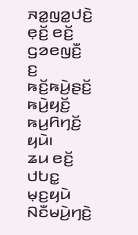ꤏꤤ꤭ꤜꤤ꤭ꤓꤢꤧ꤬ ꤕ꤫ꤢꤩ꤬ ꤕꤢꤩ꤬ ꤞꤤꤕꤜꤢꤪ꤬ ꤢ꤬ ꤒꤢꤩ꤬ꤒꤣꤧ꤬ꤔꤢꤩ꤬ ꤒꤣꤧ꤬ꤟꤢꤩ꤬ ꤒꤣ꤬ꤖꤚꤢꤩ꤬ ꤟꤣꤧ꤯
ꤘꤣ ꤕꤢꤩ꤬ ꤓꤝꤢ꤭ ꤗ꤫ꤢ꤬ꤟꤣꤧ ꤡꤢꤪꤗꤣꤧ꤬ꤚꤢꤧ꤬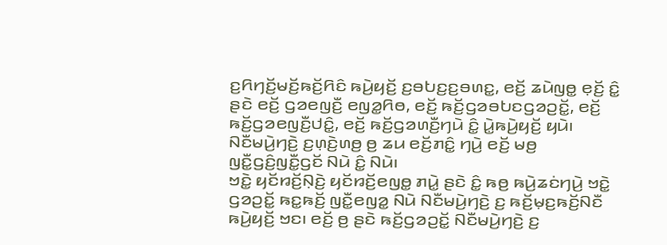ꤢ꤬ꤖꤚꤢꤩ꤬ꤗꤢꤩ꤬ꤒꤢꤩ꤬ꤖꤢꤨ ꤒꤣꤧ꤬ꤟꤢꤩ꤬ ꤢ꤬ꤋꤝꤢ꤬ꤢ꤬ꤋꤛꤢ꤭, ꤕꤢꤩ꤬ ꤘꤣꤧꤜꤥ꤭ ꤕ꤫ꤢꤩ꤬ ꤢꤨ꤭ ꤔꤢꤧ ꤕꤢꤩ꤬ ꤞꤤꤕꤜꤢꤪ꤬ ꤕꤜꤤ꤭ꤖꤥ, ꤕꤢꤩ꤬ ꤒꤢꤩ꤬ꤞꤤꤋꤝꤢꤞꤤꤑꤢꤩ꤭, ꤕꤢꤩ꤬ ꤒꤢꤩ꤬ꤞꤤꤕꤜꤢꤪ꤬ꤓꤢꤨ꤭, ꤕꤢꤩ꤬ ꤒꤢꤩ꤬ꤞꤤꤛꤢꤪ꤬ꤚꤣꤧ ꤢꤨ꤭ ꤣꤧ꤭ꤒꤣꤧ꤬ꤟꤢꤩ꤬ ꤟꤣꤧ꤯ ꤡꤢꤪꤗꤣꤧ꤬ꤚꤢꤧ꤬ ꤢ꤬ꤛ꤫ꤢꤧ꤬ꤛꤥ꤬ ꤥ꤬ ꤘꤣ ꤕꤢꤩ꤬ꤊꤢꤨ꤭ ꤚꤣꤧ꤬ ꤕꤢꤩ꤬ ꤗꤥ꤬ ꤜꤢꤪ꤭ꤞꤢꤨ꤬ꤜꤢꤪ꤭ꤞꤢꤩ ꤡꤣꤧ ꤢꤨ꤭ ꤡꤣꤧ꤯
ꤠꤢꤧ꤭ ꤟꤢꤩꤙꤢꤩ꤬ꤡ꤫ꤢꤧ꤬ ꤟꤢꤩꤙꤢꤩ꤬ꤕꤜꤥ꤭ ꤊꤣꤧ꤭ ꤔꤢꤧ ꤢꤨ꤭ ꤒꤥ꤬ ꤒꤣꤧ꤬ꤘꤢꤦꤚꤣꤧ꤬ ꤠꤢꤧ꤭ ꤞꤤꤑꤢꤩ꤭ ꤒꤢ꤭ꤒꤢꤩ꤬ ꤜꤢꤪ꤭ꤕꤜꤤ꤭ ꤡꤣꤧ ꤡꤢꤪꤗꤣꤧ꤬ꤚꤢꤧ꤬ ꤢ꤬ ꤒꤢꤩ꤬ꤗ꤫ꤢ꤬ꤒꤢꤩ꤬ꤡꤢꤪ ꤒꤣꤧ꤬ꤟꤢꤩ꤬ ꤠꤢ꤯ ꤕꤢꤩ꤬ ꤥ꤬ ꤔꤢꤧ ꤒꤢꤩ꤬ꤞꤤꤑꤢꤩ꤭ ꤡꤢꤪꤗꤣꤧ꤬ꤚꤢꤧ꤬ ꤢ꤬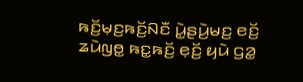ꤒꤢꤩ꤬ꤗ꤫ꤢ꤬ꤒꤢꤩ꤬ꤡꤢꤪ ꤣꤧ꤭ꤔꤣꤧ꤬ꤗꤢ꤬ ꤕꤢꤩ꤬ ꤘꤣꤧꤜꤥ꤭ ꤒꤢ꤭ꤒꤢꤩ꤬ ꤕ꤫ꤢꤩ꤬ ꤟꤣꤧ ꤞꤤ꤭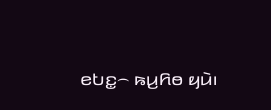ꤕꤝꤢ꤭꤮ ꤒꤣ꤬ꤖꤥ ꤟꤣꤧ꤯